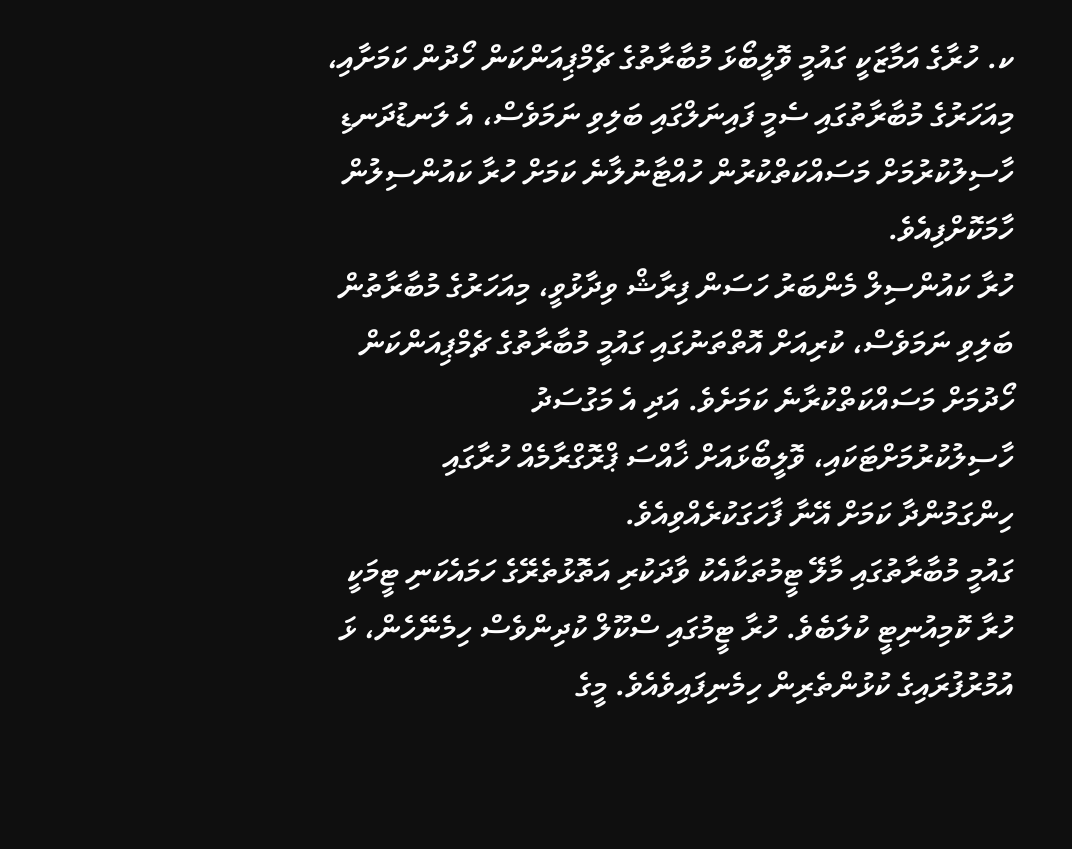ކ. ހުރާގެ އަމާޒަކީ ގައުމީ ވޮލީބޯޅަ މުބާރާތުގެ ޗެމްޕިއަންކަން ހޯދުން ކަމަށާއި، މިއަހަރުގެ މުބާރާތުގައި ސެމީ ފައިނަލްގައި ބަލިވި ނަމަވެސް، އެ ލަނޑުދަނޑި ހާސިލުކުރުމަށް މަސައްކަތްކުރުން ހުއްޓާނުލާނެ ކަމަށް ހުރާ ކައުންސިލުން ހާމަކޮށްފިއެވެ.
ހުރާ ކައުންސިލް މެންބަރު ހަސަން ފިރާޝް ވިދާޅުވީ، މިއަހަރުގެ މުބާރާތުން ބަލިވި ނަމަވެސް، ކުރިއަށް އޮތްތަނުގައި ގައުމީ މުބާރާތުގެ ޗެމްޕިއަންކަން ހޯދުމަށް މަސައްކަތްކުރާނެ ކަމަށެވެ. އަދި އެ މަގުސަދު ހާސިލުކުރުމަށްޓަކައި، ވޮލީބޯޅައަށް ޚާއްސަ ޕްރޮގްރާމެއް ހުރާގައި ހިންގަމުންދާ ކަމަށް އޭނާ ފާހަގަކުރެއްވިއެވެ.
ގައުމީ މުބާރާތުގައި މާލޭ ޓީމުތަކާއެކު ވާދަކުރި އަތޮޅުތެރޭގެ ހަމައެކަނި ޓީމަކީ ހުރާ ކޮމިއުނިޓީ ކުލަބެވެ. ހުރާ ޓީމުގައި ސްކޫލް ކުދިންވެސް ހިމެނޭހެން، ޅަ އުމުރުފުރައިގެ ކުޅުންތެރިން ހިމެނިފައިވެއެވެ. މީގެ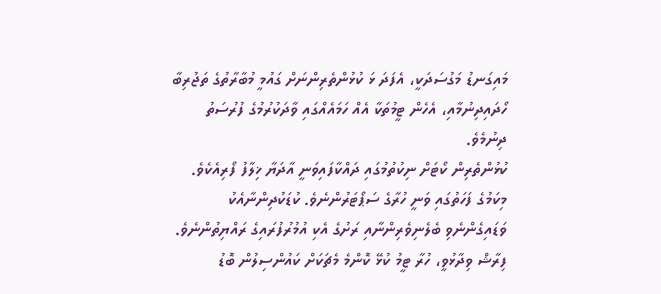މައިގަނޑު މަގުސަދަކީ، އެފަދަ ޅަ ކުޅުންތެރިންނަށް ގައުމީ މުބާރާތުގެ ތަޖުރިބާ ހޯދައިދިނުމާއި، އެހެން ޓީމުތަކާ އެއް ހަމައެއްގައި ވާދަކުރުމުގެ ފުރުސަތު ދިނުމެވެ.
ކުޅުންތެރިން ކޯޓަށް ނިކުތުމުގައި ދައްކާފައިވަނީ އާދަޔާ ޚިލާފު ފޯރިއެކެވެ. މިކަމުގެ ފަހަތުގައި ވަނީ ހުރާގެ ސަޕޯޓަރުންނެވެ. ކުޑަކުދިންނާއެކު ވަޑައިގެންނެވި ބެލެނިވެރިންނާއި ރަށުގެ އެކި އުމުރުފުރައިގެ ރައްޔިތުންނެވެ. ފިރާޝް ވިދާޅުވީ، ހުރާ ޓީމު ކުޅޭ ކޮންމެ މެޗަކަށް ކައުންސިލުން ބޮޑު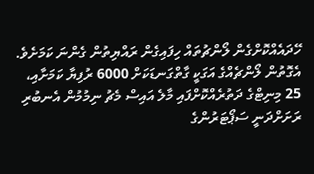ހޭދައެއްކޮށްގެން ލޯންޗުތައް ހިފައިގެން ރައްޔިތުން ގެންނަ ކަމަށެވެ.
އެގޮތުން ލޯންޗެއްގެ އަގަކީ ގާތްގަނޑަކަށް 6000 ރުފިޔާ ކަމަށާއި، 25 މިނިޓްގެ ދަތުރެއްކޮށްފައި މާލެ އައިސް މެޗު ނިމުމުން އެނބުރި ރަށަށްދަނީ ސަޕޯޓަރުންގެ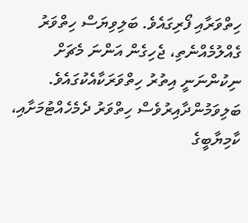ހިތްވަރާއި ފޯރިގައެވެ. ބަލިވިޔަސް ހިތްވަރު ގެއްލުމެއްނެތި، ޖެހިގެން އަންނަ މެޗަށް ނިކުންނަނީ އިތުރު ހިތްވަރަކާއެކުގައެވެ. ބަލިވަމުންދާއިރުވެސް ހިތްވަރު ދެމެހެއްޓުމަށާއި، ކާމިޔާބީގެ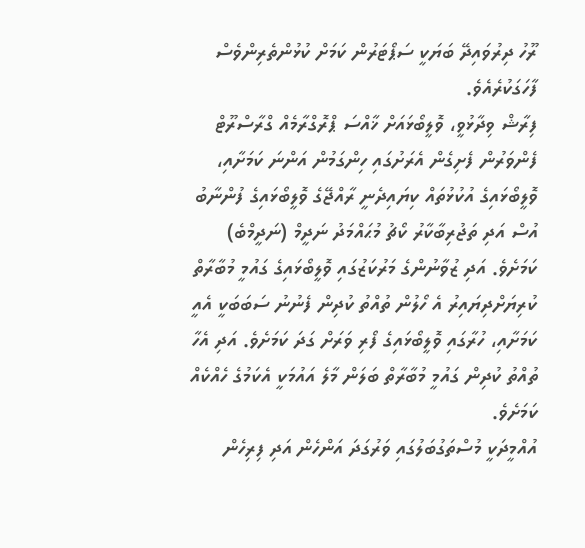ރޫހު ދިރުވައިދޭ ބަޔަކީ ސަޕޯޓަރުން ކަމަށް ކުޅުންތެރިންވެސް ފާހަގަކުރެއެވެ.
ފިރާޝް ވިދާޅުވީ، ވޮލީބޯޅައަށް ޚާއްސަ ޕްރޮގްރާމެއް ގްރާސްރޫޓް ފެންވަރުން ފެށިގެން އެރަށުގައި ހިންގަމުން އަންނަ ކަމަށާއި، ވޮލީބޯޅައިގެ އުކުޅުތައް ކިޔައިދެނީ ރާއްޖޭގެ ވޮލީބޯޅައިގެ ފުންނާބު އުސް އަދި ތަޖުރިބާކާރު ކޯޗު މުޙައްމަދު ނަދީމް (ނަދީމްބެ) ކަމަށެވެ. އަދި ޒުވާނުންގެ މަރުކަޒުގައި ވޮލީބޯޅައިގެ ގައުމީ މުބާރާތް ކުރިޔަށްދިޔައިރު އެ ހޯލުން ތުއްތު ކުދިން ފެނުނު ސަބަބަކީ އެއީ ކަމަށާއި، ހުރާގައި ވޮލީބޯޅައިގެ ފޯރި ވަރަށް ގަދަ ކަމަށެވެ. އަދި އެހާ ތުއްތު ކުދިން ގައުމީ މުބާރާތް ބަލަން މާލެ އައުމަކީ އެކަމުގެ ހެއްކެއް ކަމަށެވެ.
އުއްމީދަކީ މުސްތަގުބަލުގައި ވަރުގަދަ އަންހެން އަދި ފިރިހެން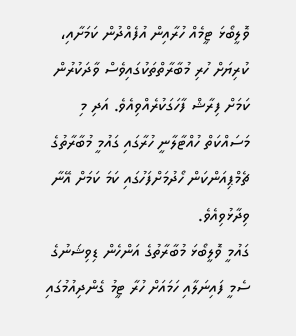ވޮލީބޯޅަ ޓީމެއް ހުރާއިން އުފެއްދުން ކަމަށާއި، ކުރިޔަށް ހުރި މުބާރާތްތަކުގައިވެސް ވާދަކުރުން ކަމަށް ފިރާޝް ފާހަގަކުރެއްވިއެވެ. އަދި މި މަސައްކަތް ހުއްޓާލާނީ ހުރާގައި ގައުމީ މުބާރާތުގެ ޗެމްޕިއަންކަން ހޯދުމަށްފަހުގައި ކަމަ ކަމަށް އޭނާ ވިދާޅުވިއެވެ.
ގައުމީ ވޮލީބޯޅަ މުބާރާތުގެ އަންހެން ޑިވިޝަނުގެ ސެމީ ފައިނަލާއި ހަމައަށް ހުރާ ޓީމު ގެންދިއުމުގައި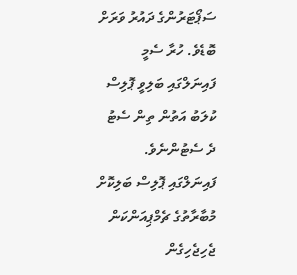ސަޕޯޓަރުންގެ ދައުރު ވަރަށް ބޮޑެވެ. ހުރާ ސެމީ ފައިނަލްގައި ބަލިވީ ޕޮލިސް ކުލަބު އަތުން ތިން ސެޓު ދެ ސެޓުންނެވެ. ފައިނަލްގައި ޕޮލިސް ބަލިކޮށް މުބާރާތުގެ ޗެމްޕިއަންކަން ޖެހިޖެހިގެން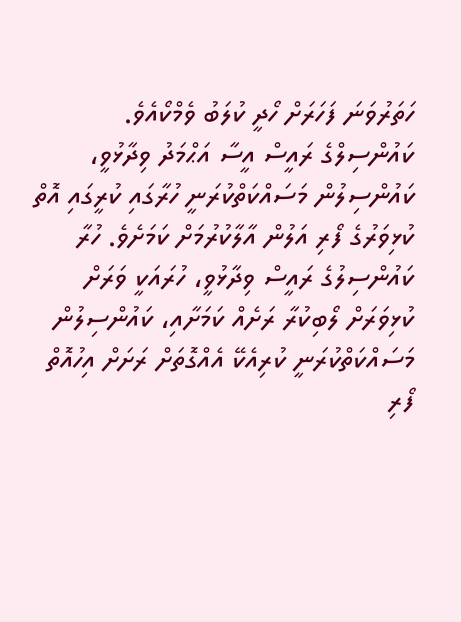ހަތަރުވަނަ ފަހަރަށް ހޯދީ ކުލަބު ވެމްކޯއެވެ.
ކައުންސިލްގެ ރައީސް އީސާ އަޙްމަދު ވިދާޅުވީ، ކައުންސިލުން މަސައްކަތްކުރަނީ ހުރާގައި ކުރީގައި އޮތް ކުޅިވަރުގެ ފޯރި އަލުން އާލާކުރުމަށް ކަމަށެވެ. ހުރާ ކައުންސިލުގެ ރައީސް ވިދާޅުވީ، ހުރައަކީ ވަރަށް ކުޅިވަރަށް ލޯބިކުރާ ރަށެއް ކަމަށާއި، ކައުންސިލުން މަސައްކަތްކުރަނީ ކުރިއެކޭ އެއްގޮތަށް ރަށަށް އިހުއޮތް ފޯރި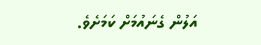އަލުން ގެނައުމަށް ކަމަށެވެ.